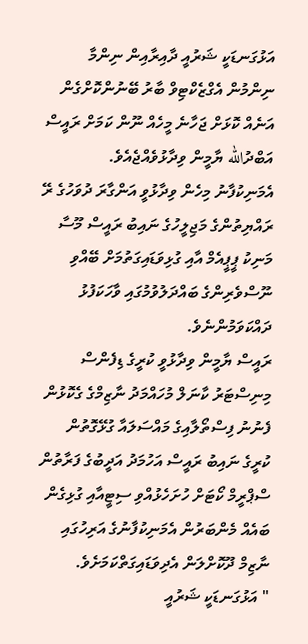އަޅުގަނޑަކީ ޝަރުއީ ދާއިރާއިން ނިންމާ ނިންމުން އެގްޒެކްޓިވް ބާރު ބޭނުންކޮށްގެން އަނެއް ކޮޅަށް ޖަހާނެ މީހެއް ނޫން ކަމަށް ރައީސް އަބްދުالله ޔާމީން ވިދާޅުވެއްޖެއެވެ.
އެމަނިކުފާނު މިހެން ވިދާޅުވީ އަންގާރަ ދުވަހުގެ ރޭ ރައްޔިތުންގެ މަޖިލީހުގެ ނައިބު ރައީސް މޫސާ މަނިކު ޕީޕީއެމް އާއި ގުޅިވަޑައިގަތުމަށް ބޭއްވި ނޫސްވެރިންގެ ބައްދަލުވުމުގައި ވާހަކަފުޅު ދައްކަވަމުންނެވެ.
ރައީސް ޔާމީން ވިދާޅުވީ ކުރީގެ ޑިފެންސް މިނިސްޓަރު ކާނަލް މުހައްމަދު ނާޒިމްގެ ގެކޮޅުން ފެނުނު ފިސްތޯލާއިގެ މައްސަލައާ ގުޅޭގޮތުން ކުރީގެ ނައިބު ރައީސް އަހުމަދު އަދީބުގެ ފަރާތުން ސްޕްރީމް ކޯޓަށް ހުށަހެޅުއްވި ސިޓީއާއި ގުޅިގެން ބައެއް މެންބަރުން އެމަނިކުފާނުގެ އަރިހުގައި ނާޒިމް ދޫކޮށްލަން އެދިވަޑައިގަތްކަމަށެވެ.
" އަޅުގަނޑަކީ ޝަރުއީ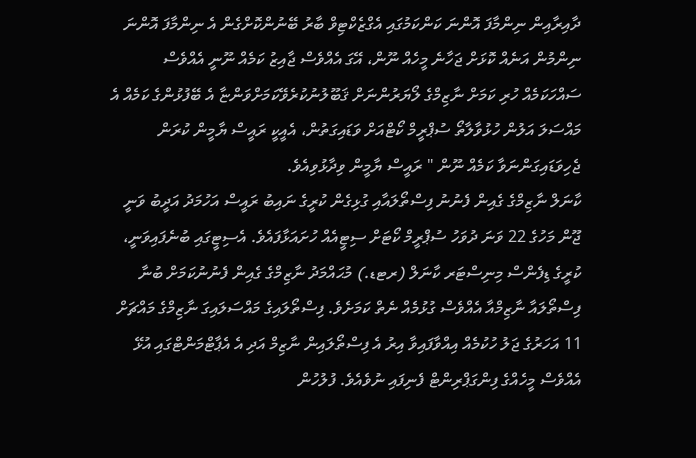ދާއިރާއިން ނިންމާފަ އޮންނަ ކަންކަމުގައި އެގްޒެކްޓިވް ބާރު ބޭނުންކޮށްގެން އެ ނިންމާފަ އޮންނަ ނިންމުން އަނެއް ކޮޅަށް ޖަހާނެ މީހެއް ނޫން، އޭގަ އެއްވެސް ޖާއިޒު ކަމެއް ނޫނީ އެއްވެސް ސައްހަކަމެއް ހުރި ކަމަށް ނާޒިމްގެ ލޯޔަރުންނަށް ޤަބޫލުނުކުރެވޭކަމަށްވަންޏާ އެ ބޭފުޅުންގެ ކަމެއް އެ މައްސަލަ އަލުން ހުޅުވާލާތޯ ސުޕްރީމް ކޯޓްއަށް ވަޑައިގަތުން، އެއީކީ ރައީސް ޔާމީން ކުރަން ޖެހިވަޑައިގަންނަވާ ކަމެއް ނޫން " ރައީސް ޔާމީން ވިދާޅުވިއެވެ.
ކާނަލް ނާޒިމްގެ ގެއިން ފެނުނު ފިސްތޯލައާއި ގުޅިގެން ކުރީގެ ނައިބު ރައީސް އަހުމަދު އަދީބު ވަނީ ޖޫން މަހުގެ 22 ވަނަ ދުވަހު ސުޕްރީމް ކޯޓަށް ސިޓީއެއް ހުށައަޅާފައެވެ. އެސިޓީގައި ބުނެފައިވަނީ، ކުރީގެ ޑިފެންސް މިނިސްޓަރ ކާނަލް (ރޓޑ.) މުޙައްމަދު ނާޒިމްގެ ގެއިން ފެނުނުކަމަށް ބުނާ ފިސްތޯލައާ ނާޒިމްއާ އެއްވެސް ގުޅުމެއް ނެތް ކަމަށެވެ. ފިސްތޯލައިގެ މައްސަލައިގަ ނާޒިމްގެ މައްޗަށް 11 އަހަރުގެ ޖަލު ހުކުމެއް އިއްވާފައިވާ އިރު އެ ފިސްތޯލައިން ނާޒިމް އަދި އެ އެޕާޓްމަންޓްގައި އުޅޭ އެއްވެސް މީހެއްގެ ފިންގަޕްރިންޓް ފެނިފައި ނުވެއެވެ. ފުލުހުން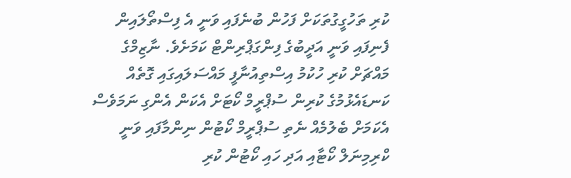ކުރި ތަހުގީގުތަކަށް ފަހުން ބުނެފައި ވަނީ އެ ފިސްތޯލައިން ފެނިފައި ވަނީ އަދީބުގެ ފިންގަޕްރިންޓް ކަމަށެވެ. ނާޒިމްގެ މައްޗަށް ކުރި ހުކުމު އިސްތިއުނާފީ މައްސަލައިގައި ގޮތެއް ކަނޑައެޅުމުގެ ކުރިން ސުޕްރީމް ކޯޓަށް އެކަން އެންގި ނަމަވެސް އެކަމަށް ބެލުމެއް ނެތި ސުޕްރީމް ކޯޓުން ނިންމާފައި ވަނީ ކްރިމިނަލް ކޯޓާއި އަދި ހައި ކޯޓުން ކުރި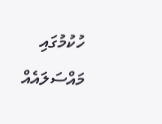ހުކުމުގައި މައްސަލައެއް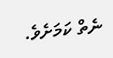ނެތް ކަމަށެވެ.